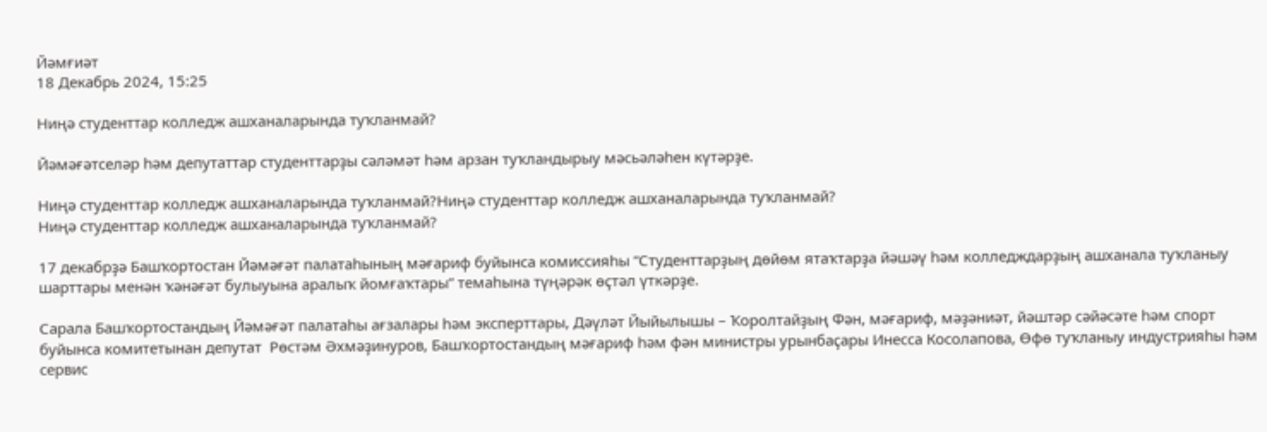Йәмғиәт
18 Декабрь 2024, 15:25

Ниңә студенттар колледж ашханаларында туҡланмай?

Йәмәғәтселәр һәм депутаттар студенттарҙы сәләмәт һәм арзан туҡландырыу мәсьәләһен күтәрҙе.

Ниңә студенттар колледж ашханаларында туҡланмай?Ниңә студенттар колледж ашханаларында туҡланмай?
Ниңә студенттар колледж ашханаларында туҡланмай?

17 декабрҙә Башҡортостан Йәмәғәт палатаһының мәғариф буйынса комиссияһы “Студенттарҙың дөйөм ятаҡтарҙа йәшәү һәм колледждарҙың ашханала туҡланыу шарттары менән ҡәнәғәт булыуына аралыҡ йомғаҡтары” темаһына түңәрәк өҫтәл үткәрҙе.

Сарала Башҡортостандың Йәмәғәт палатаһы ағзалары һәм эксперттары, Дәүләт Йыйылышы – Ҡоролтайҙың Фән, мәғариф, мәҙәниәт, йәштәр сәйәсәте һәм спорт буйынса комитетынан депутат  Рөстәм Әхмәҙинуров, Башҡортостандың мәғариф һәм фән министры урынбаҫары Инесса Косолапова, Өфө туҡланыу индустрияһы һәм сервис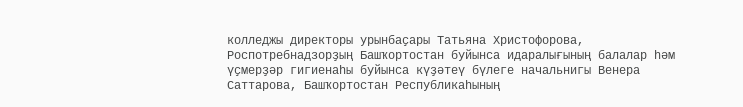колледжы директоры урынбаҫары Татьяна Христофорова, Роспотребнадзорҙың Башҡортостан буйынса идаралығының балалар һәм үҫмерҙәр гигиенаһы буйынса күҙәтеү бүлеге начальнигы Венера Саттарова, Башҡортостан Республикаһының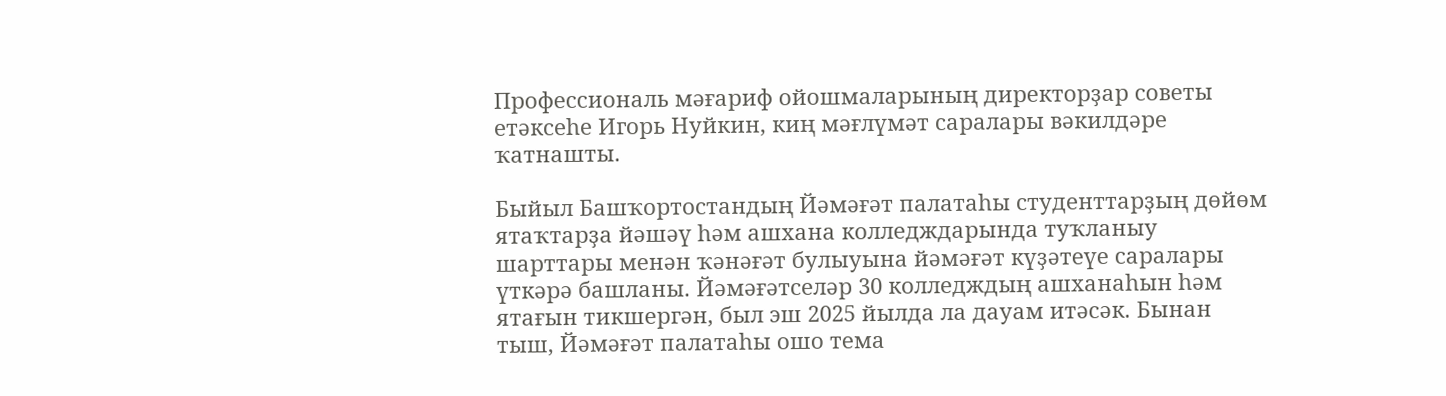Профессиональ мәғариф ойошмаларының директорҙар советы етәксеһе Игорь Нуйкин, киң мәғлүмәт саралары вәкилдәре ҡатнашты.

Быйыл Башҡортостандың Йәмәғәт палатаһы студенттарҙың дөйөм ятаҡтарҙа йәшәү һәм ашхана колледждарында туҡланыу шарттары менән ҡәнәғәт булыуына йәмәғәт күҙәтеүе саралары үткәрә башланы. Йәмәғәтселәр 30 колледждың ашханаһын һәм ятағын тикшергән, был эш 2025 йылда ла дауам итәсәк. Бынан тыш, Йәмәғәт палатаһы ошо тема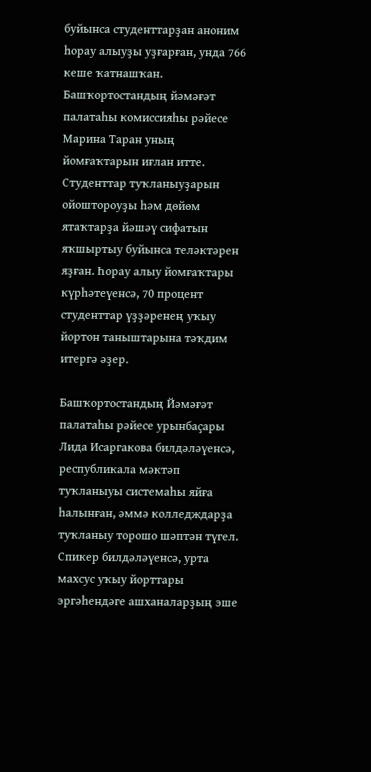буйынса студенттарҙан аноним һорау алыуҙы уҙғарған, унда 766 кеше ҡатнашҡан. Башҡортостандың йәмәғәт палатаһы комиссияһы рәйесе Марина Таран уның йомғаҡтарын иғлан итте. Студенттар туҡланыуҙарын ойоштороуҙы һәм дөйөм ятаҡтарҙа йәшәү сифатын яҡшыртыу буйынса теләктәрен яҙған. Һорау алыу йомғаҡтары күрһәтеүенсә, 70 процент студенттар үҙҙәренең уҡыу йортон таныштарына тәҡдим итергә әҙер.

Башҡортостандың Йәмәғәт палатаһы рәйесе урынбаҫары Лида Исаргакова билдәләүенсә, республикала мәктәп туҡланыуы системаһы яйға һалынған, әммә колледждарҙа туҡланыу торошо шәптән түгел. Спикер билдәләүенсә, урта махсус уҡыу йорттары эргәһендәге ашханаларҙың эше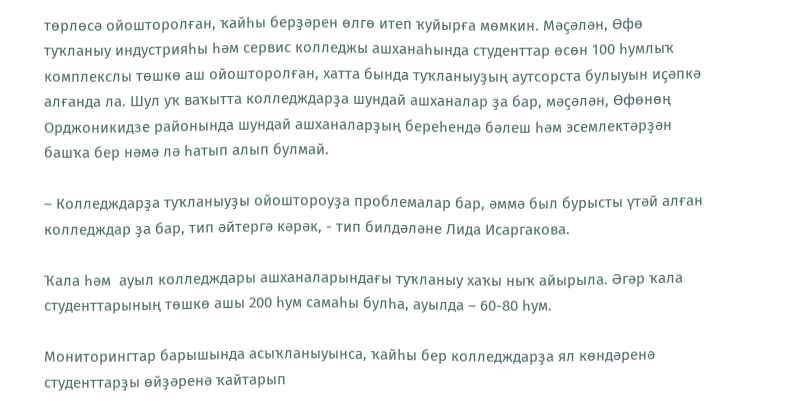төрлөсә ойошторолған, ҡайһы берҙәрен өлгө итеп ҡуйырға мөмкин. Мәҫәлән, Өфө туҡланыу индустрияһы һәм сервис колледжы ашханаһында студенттар өсөн 100 һумлыҡ комплекслы төшкө аш ойошторолған, хатта бында туҡланыуҙың аутсорста булыуын иҫәпкә алғанда ла. Шул уҡ ваҡытта колледждарҙа шундай ашханалар ҙа бар, мәҫәлән, Өфөнөң Орджоникидзе районында шундай ашханаларҙың береһендә бәлеш һәм эсемлектәрҙән башҡа бер нәмә лә һатып алып булмай.

– Колледждарҙа туҡланыуҙы ойоштороуҙа проблемалар бар, әммә был бурысты үтәй алған колледждар ҙа бар, тип әйтергә кәрәк, - тип билдәләне Лида Исаргакова.

Ҡала һәм  ауыл колледждары ашханаларындағы туҡланыу хаҡы ныҡ айырыла. Әгәр ҡала студенттарының төшкө ашы 200 һум самаһы булһа, ауылда – 60-80 һум.

Мониторингтар барышында асыҡланыуынса, ҡайһы бер колледждарҙа ял көндәренә студенттарҙы өйҙәренә ҡайтарып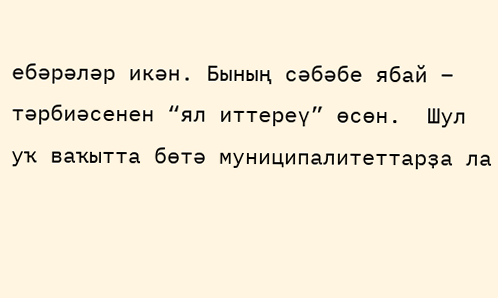ебәрәләр икән. Бының сәбәбе ябай – тәрбиәсенен “ял иттереү” өсөн.  Шул уҡ ваҡытта бөтә муниципалитеттарҙа ла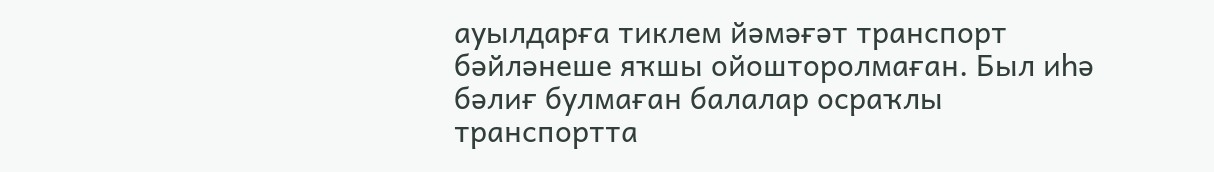ауылдарға тиклем йәмәғәт транспорт бәйләнеше яҡшы ойошторолмаған. Был иһә бәлиғ булмаған балалар осраҡлы транспортта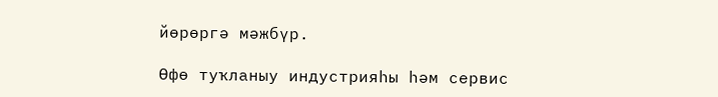йөрөргә мәжбүр.

Өфө туҡланыу индустрияһы һәм сервис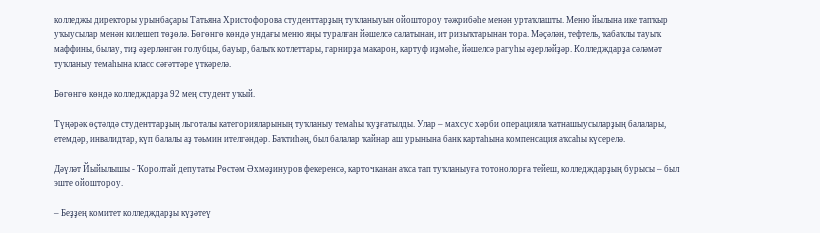колледжы директоры урынбаҫары Татьяна Христофорова студенттарҙың туҡланыуын ойоштороу тәжрибәһе менән уртаҡлашты. Меню йылына ике тапҡыр уҡыусылар менән килешеп төҙөлә. Бөгөнгө көндә ундағы меню яңы туралған йәшелсә салатынан, ит ризыҡтарынан тора. Мәҫәлән, тефтель, ҡабаҡлы тауыҡ маффины, былау, тиҙ әҙерләнгән голубцы, бауыр, балыҡ котлеттары, гарнирҙа макарон, картуф иҙмәһе, йәшелсә рагуһы әҙерләйҙәр. Колледждарҙа сәләмәт туҡланыу темаһына класс сәғәттәре үткәрелә.

Бөгөнгө көндә колледждарҙа 92 мең студент уҡый.

Түңәрәк өҫтәлдә студенттарҙың льготалы категорияларының туҡланыу темаһы ҡуҙғатылды. Улар – махсус хәрби операцияла ҡатнашыусыларҙың балалары, етемдәр, инвалидтар, күп балалы аҙ тәьмин ителгәндәр. Баҡтиһәң, был балалар ҡайнар аш урынына банк картаһына компенсация аҡсаһы күсерелә.

Дәүләт Йыйылышы - Ҡоролтай депутаты Рөстәм Әхмәҙинуров фекеренсә, карточканан аҡса тап туҡланыуға тотонолорға тейеш, колледждарҙың бурысы – был эште ойоштороу.

– Беҙҙең комитет колледждарҙы күҙәтеү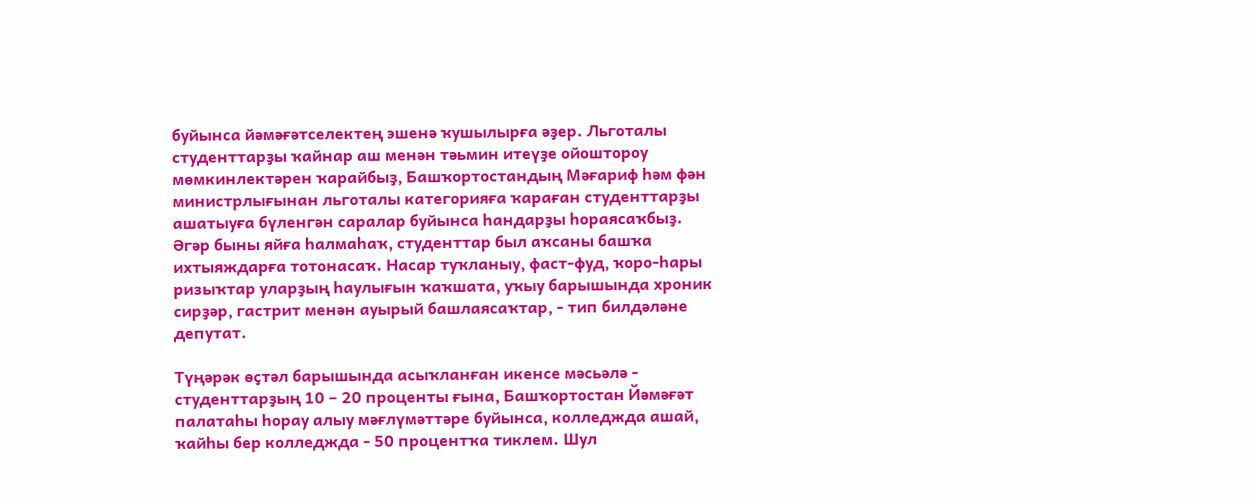буйынса йәмәғәтселектең эшенә ҡушылырға әҙер. Льготалы студенттарҙы ҡайнар аш менән тәьмин итеүҙе ойоштороу мөмкинлектәрен ҡарайбыҙ, Башҡортостандың Мәғариф һәм фән министрлығынан льготалы категорияға ҡараған студенттарҙы ашатыуға бүленгән саралар буйынса һандарҙы һораясаҡбыҙ. Әгәр быны яйға һалмаһаҡ, студенттар был аҡсаны башҡа ихтыяждарға тотонасаҡ. Насар туҡланыу, фаст-фуд, ҡоро-һары ризыҡтар уларҙың һаулығын ҡаҡшата, уҡыу барышында хроник сирҙәр, гастрит менән ауырый башлаясаҡтар, - тип билдәләне депутат.

Түңәрәк өҫтәл барышында асыҡланған икенсе мәсьәлә - студенттарҙың 10 – 20 проценты ғына, Башҡортостан Йәмәғәт палатаһы һорау алыу мәғлүмәттәре буйынса, колледжда ашай, ҡайһы бер колледжда - 50 процентҡа тиклем. Шул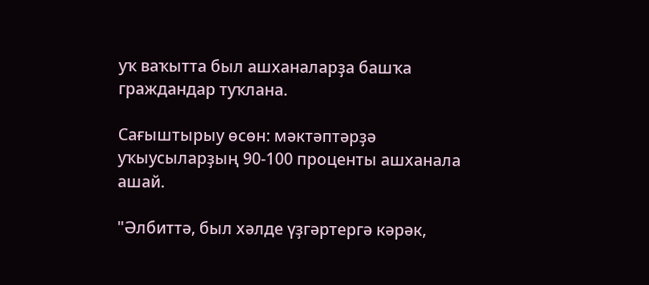уҡ ваҡытта был ашханаларҙа башҡа граждандар туҡлана.

Сағыштырыу өсөн: мәктәптәрҙә уҡыусыларҙың 90-100 проценты ашханала ашай.

"Әлбиттә, был хәлде үҙгәртергә кәрәк,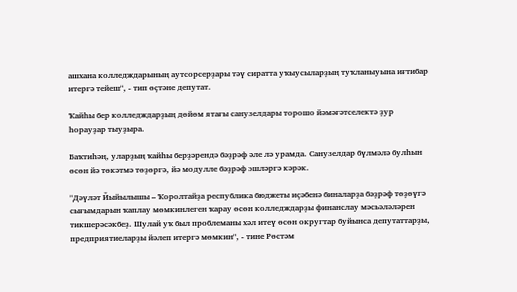ашхана колледждарының аутсорсерҙары тәү сиратта уҡыусыларҙың туҡланыуына иғтибар итергә тейеш", - тип өҫтәне депутат.

Ҡайһы бер колледждарҙың дөйөм ятағы санузелдары торошо йәмәғәтселектә ҙур һорауҙар тыуҙыра.

Баҡтиһәң, уларҙың ҡайһы берҙәрендә бәҙрәф әле лә урамда. Санузелдар бүлмәлә булһын өсөн йә төкәтмә төҙөргә, йә модулле бәҙрәф эшләргә кәрәк.

"Дәүләт Йыйылышы – Ҡоролтайҙа республика бюджеты иҫәбенә биналарҙа бәҙрәф төҙөүгә сығымдарын ҡаплау мөмкинлеген ҡарау өсөн колледждарҙы финанслау мәсьәләләрен тикшерәсәкбеҙ. Шулай уҡ был проблеманы хәл итеү өсөн округтар буйынса депутаттарҙы, предприятиеларҙы йәлеп итергә мөмкин", - тине Рөстәм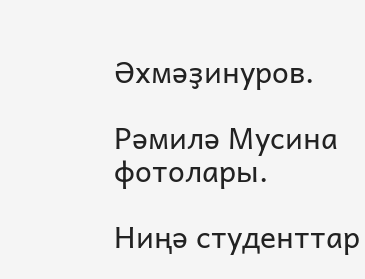Әхмәҙинуров.

Рәмилә Мусина фотолары.

Ниңә студенттар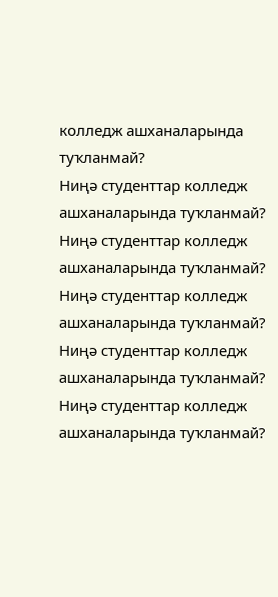колледж ашханаларында туҡланмай?
Ниңә студенттар колледж ашханаларында туҡланмай?
Ниңә студенттар колледж ашханаларында туҡланмай?
Ниңә студенттар колледж ашханаларында туҡланмай?
Ниңә студенттар колледж ашханаларында туҡланмай?
Ниңә студенттар колледж ашханаларында туҡланмай?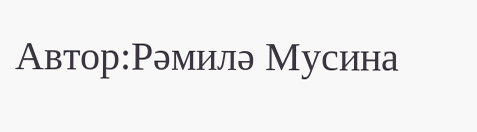Автор:Рәмилә Мусина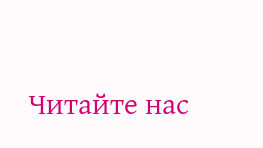Читайте нас